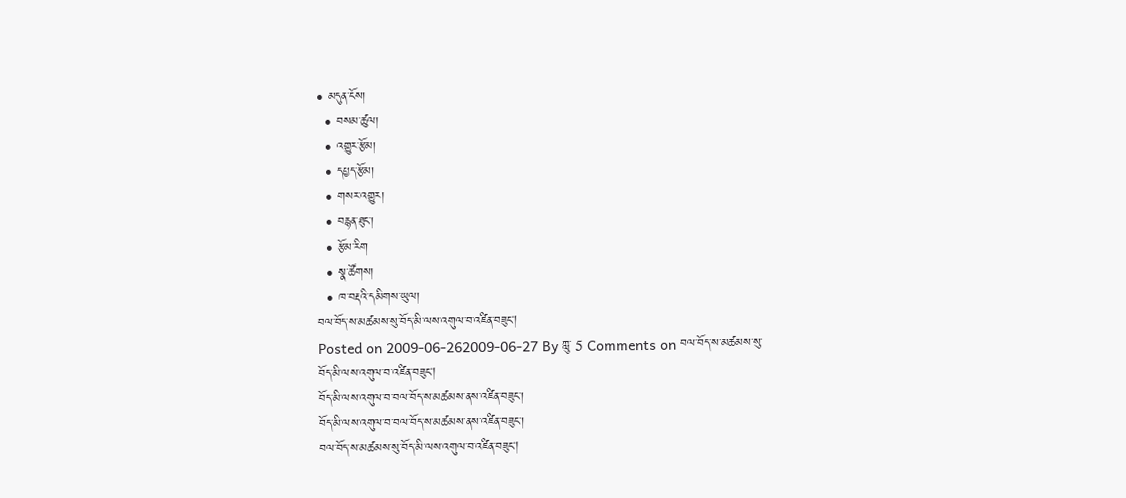• མདུན་ངོས།
  • བསམ་ཚུལ།
  • འགྱུར་རྩོམ།
  • དཔྱད་རྩོམ།
  • གསར་འགྱུར།
  • བརྙན་ཐུང་།
  • རྩོམ་རིག
  • སྣ་ཚོགས།
  • ཁ་བརྡའི་དམིགས་ཡུལ།
བལ་བོད་ས་མཚམས་སུ་བོད་མི་ལས་འགུལ་བ་འཛིན་བཟུང།
Posted on 2009-06-262009-06-27 By ཀླུ་ 5 Comments on བལ་བོད་ས་མཚམས་སུ་བོད་མི་ལས་འགུལ་བ་འཛིན་བཟུང།
བོད་མི་ལས་འགུལ་བ་བལ་བོད་ས་མཚམས་ནས་འཛིན་བཟུང་།
བོད་མི་ལས་འགུལ་བ་བལ་བོད་ས་མཚམས་ནས་འཛིན་བཟུང་།
བལ་བོད་ས་མཚམས་སུ་བོད་མི་ལས་འགུལ་བ་འཛིན་བཟུང།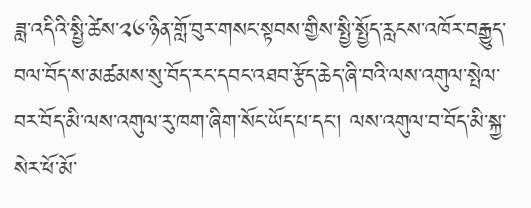ཟླ་འདིའི་སྤྱི་ཚེས་༢༦་ཉིན་གློ་བུར་གསང་སྟབས་གྱིས་སྤྱི་སྤྱོད་རླངས་འཁོར་བརྒྱུད་བལ་བོད་ས་མཚམས་སུ་བོད་རང་དབང་འཐབ་རྩོད་ཆེད་ཞི་བའི་ལས་འགུལ་སྤེལ་བར་བོད་མི་ལས་འགུལ་རུ་ཁག་ཞིག་སོང་ཡོད་པ་དང་། ལས་འགུལ་བ་བོད་མི་སྐྱ་སེར་ཕོ་མོ་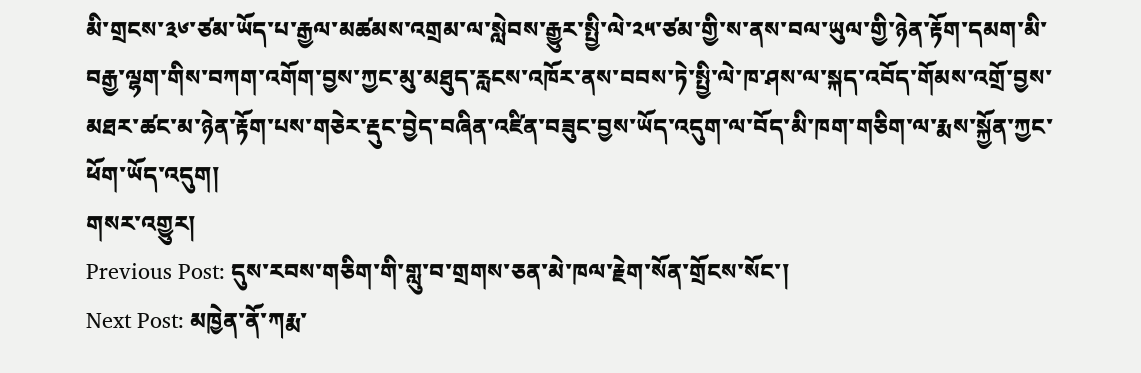མི་གྲངས་༣༦་ཙམ་ཡོད་པ་རྒྱལ་མཚམས་འགྲམ་ལ་སླེབས་རྒྱུར་སྤྱི་ལེ་༢༥་ཙམ་གྱི་ས་ནས་བལ་ཡུལ་གྱི་ཉེན་རྟོག་དམག་མི་བརྒྱ་ལྷག་གིས་བཀག་འགོག་བྱས་ཀྱང་མུ་མཐུད་རླངས་འཁོར་ནས་བབས་ཏེ་སྤྱི་ལེ་ཁ་ཤས་ལ་སྐད་འབོད་གོམས་འགྲོ་བྱས་མཐར་ཚང་མ་ཉེན་རྟོག་པས་གཅེར་རྡུང་བྱེད་བཞིན་འཛིན་བཟུང་བྱས་ཡོད་འདུག་ལ་བོད་མི་ཁག་གཅིག་ལ་རྨས་སྐྱོན་ཀྱང་ཕོག་ཡོད་འདུག།
གསར་འགྱུར།
Previous Post: དུས་རབས་གཅིག་གི་གླུ་བ་གྲགས་ཅན་མེ་ཁལ་རྗེག་སོན་གྲོངས་སོང་།
Next Post: མཁྱེན་ནོ་ཀརྨ་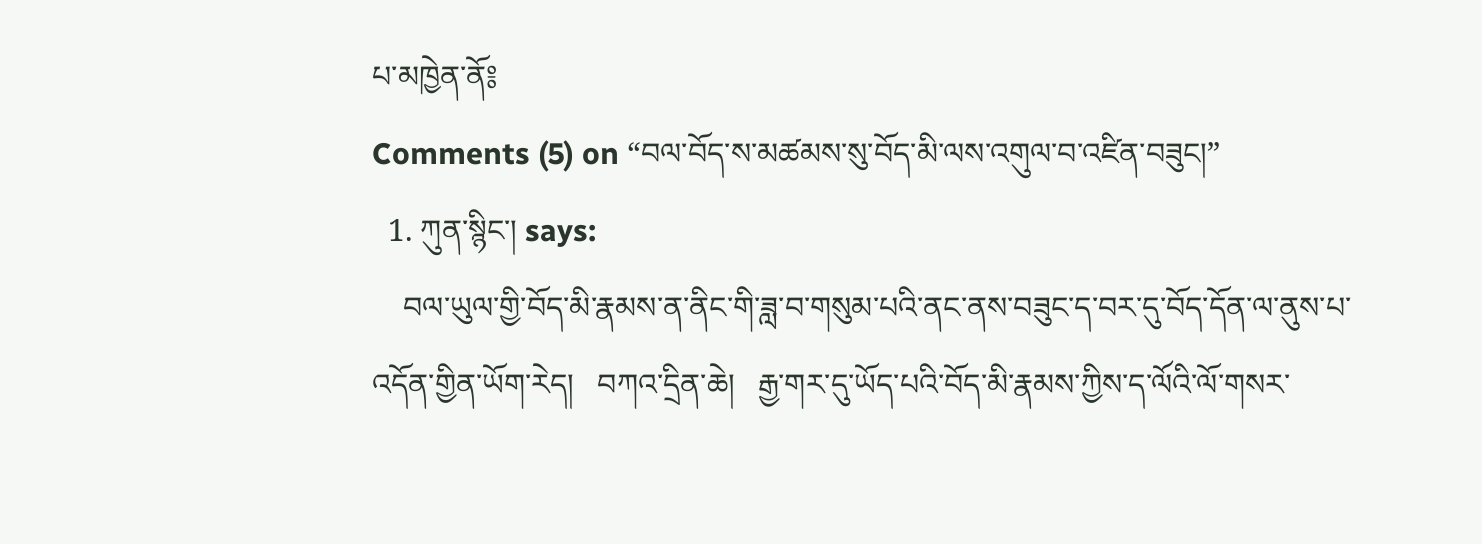པ་མཁྱེན་ནོ༔
Comments (5) on “བལ་བོད་ས་མཚམས་སུ་བོད་མི་ལས་འགུལ་བ་འཛིན་བཟུང།”
  1. ཀུན་སྙིང་། says:
    བལ་ཡུལ་གྱི་བོད་མི་རྣམས་ན་ནིང་གི་ཟླ་བ་གསུམ་པའི་ནང་ནས་བཟུང་ད་བར་དུ་བོད་དོན་ལ་ནུས་པ་འདོན་གྱིན་ཡོག་རེད།   བཀའ་དྲིན་ཆེ།   རྒྱ་གར་དུ་ཡོད་པའི་བོད་མི་རྣམས་ཀྱིས་ད་ལོའི་ལོ་གསར་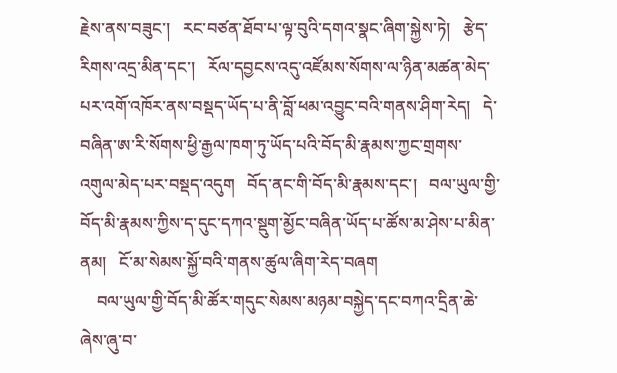རྗེས་ནས་བཟུང་།   རང་བཙན་ཐོབ་པ་ལྟ་བུའི་དགའ་སྣང་ཞིག་སྐྱེས་ཏེ།   རྩེད་རིགས་འདྲ་མིན་དང་།   རོལ་དབྱངས་འདུ་འཛོམས་སོགས་ལ་ཉིན་མཚན་མེད་པར་འགོ་འཁོར་ནས་བསྡད་ཡོད་པ་ནི་བློ་ཕམ་འབྱུང་བའི་གནས་ཤིག་རེད།   དེ་བཞིན་ཨ་རི་སོགས་ཕྱི་རྒྱལ་ཁག་ཏུ་ཡོད་པའི་བོད་མི་རྣམས་ཀྱང་གྲགས་འགུལ་མེད་པར་བསྡད་འདུག   བོད་ནང་གི་བོད་མི་རྣམས་དང་།   བལ་ཡུལ་གྱི་བོད་མི་རྣམས་ཀྱིས་ད་དུང་དཀའ་སྡུག་མྱོང་བཞིན་ཡོད་པ་ཚོས་མ་ཤེས་པ་མིན་ནམ།   ངོ་མ་སེམས་སྐྱོ་བའི་གནས་ཚུལ་ཞིག་རེད་བཞག
    བལ་ཡུལ་གྱི་བོད་མི་ཚོར་གདུང་སེམས་མཉམ་བསྐྱེད་དང་བཀའ་དྲིན་ཆེ་ཞེས་ཞུ་བ་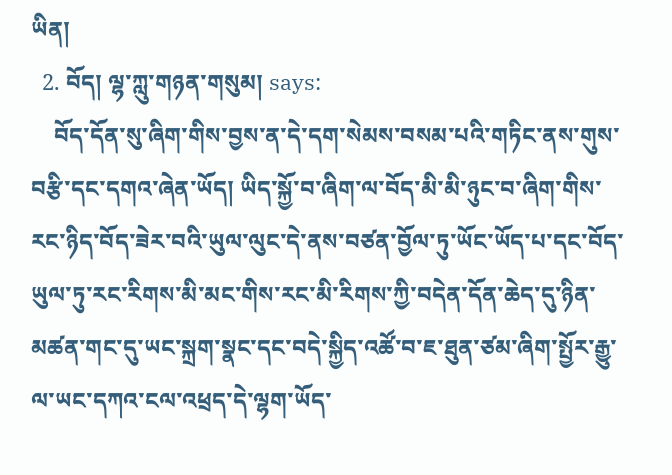ཡིན།
  2. བོད། ལྷ་ཀླུ་གཉན་གསུམ། says:
    བོད་དོན་སུ་ཞིག་གིས་བྱས་ན་དེ་དག་སེམས་བསམ་པའི་གཏིང་ནས་གུས་བརྩི་དང་དགའ་ཞེན་ཡོད། ཡིད་སྐྱོ་བ་ཞིག་ལ་བོད་མི་མི་ཉུང་བ་ཞིག་གིས་རང་ཉིད་བོད་ཟེར་བའི་ཡུལ་ལུང་དེ་ནས་བཙན་བྱོལ་ཏུ་ཡོང་ཡོད་པ་དང་བོད་ཡུལ་ཏུ་རང་རིགས་མི་མང་གིས་རང་མི་རིགས་ཀྱི་བདེན་དོན་ཆེད་དུ་ཉིན་མཚན་གང་དུ་ཡང་སྐྲག་སྣང་དང་བདེ་སྐྱིད་འཚོ་བ་ཇ་ཐུན་ཙམ་ཞིག་སྤྱོར་རྒྱུ་ལ་ཡང་དཀའ་ངལ་འཕྲད་དེ་ལྷག་ཡོད་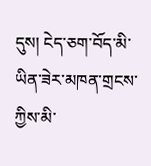དུས། ངེད་ཅག་བོད་མི་ཡིན་ཟེར་མཁན་གྲངས་ཀྱིས་མི་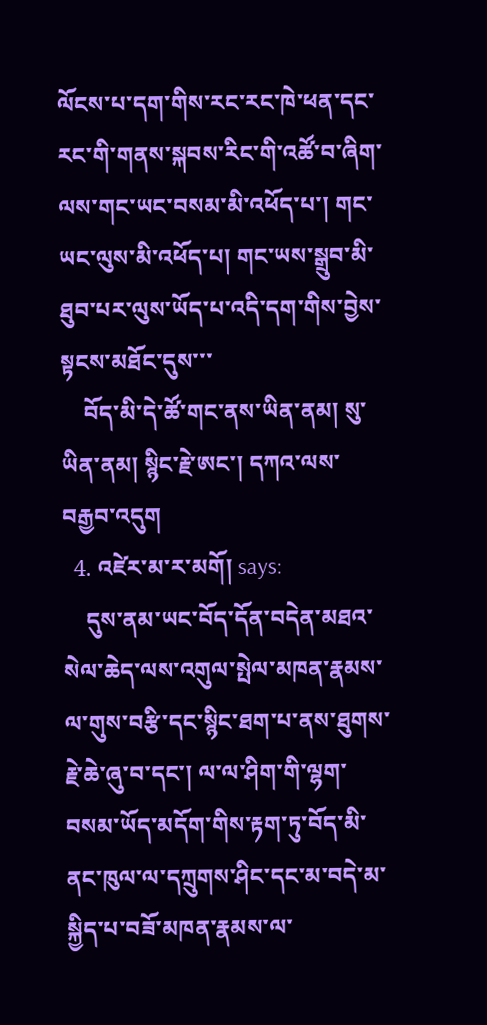ལོངས་པ་དག་གིས་རང་རང་ཁེ་ཕན་དང་རང་གི་གནས་སྐབས་རིང་གི་འཚོ་བ་ཞིག་ལས་གང་ཡང་བསམ་མི་འཕོད་པ་། གང་ཡང་ལུས་མི་འཕོད་པ། གང་ཡས་སྒྲུབ་མི་ཐུབ་པར་ལུས་ཡོད་པ་འདི་དག་གིས་བྱེས་སྟངས་མཐོང་དུས་་་
    བོད་མི་དེ་ཚོ་གང་ནས་ཡིན་ནམ། སུ་ཡིན་ནམ། སྙིང་རྗེ་ཨང་། དཀའ་ལས་བརྒྱབ་འདུག
  4. འཛེར་མ་ར་མགོ། says:
    དུས་ནམ་ཡང་བོད་དོན་བདེན་མཐའ་སེལ་ཆེད་ལས་འགུལ་སྤེལ་མཁན་རྣམས་ལ་གུས་བརྩི་དང་སྙིང་ཐག་པ་ནས་ཐུགས་རྗེ་ཆེ་ཞུ་བ་དང་། ལ་ལ་ཤིག་གི་ལྷག་བསམ་ཡོད་མདོག་གིས་རྟག་ཏུ་བོད་མི་ནང་ཁུལ་ལ་དཀྲུགས་ཤིང་དང་མ་བདེ་མ་སྐྱིད་པ་བཟོ་མཁན་རྣམས་ལ་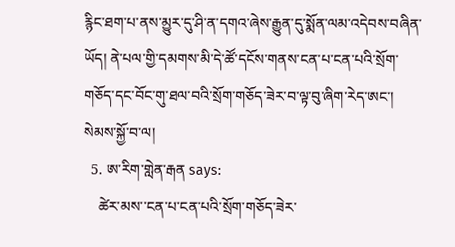རྙིང་ཐག་པ་ནས་མྱུར་དུ་ཤི་ན་དགའ་ཞེས་རྒྱུན་དུ་སྨོན་ལམ་འདེབས་བཞིན་ཡོད། ནེ་པལ་གྱི་དམགས་མི་དེ་ཚོ་དངོས་གནས་ངན་པ་ངན་པའི་སྲོག་གཅོད་དང་བོང་གུ་ཐལ་བའི་སྲོག་གཅོད་ཟེར་བ་ལྟ་བུ་ཞིག་རེད་ཨང་། སེམས་སྐྱོ་བ་ལ།
  5. ཨ་རིག་གླེན་རྒན says:
    ཚེར་མས་་ངན་པ་ངན་པའི་སྲོག་གཅོད་ཟེར་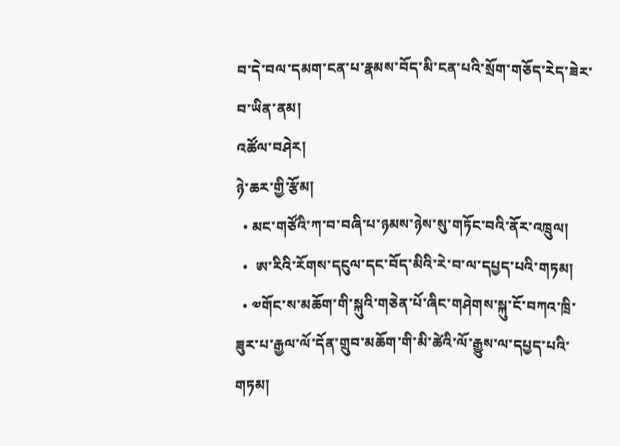བ་དེ་བལ་དམག་ངན་པ་རྣམས་བོད་མི་ངན་པའི་སྲོག་གཅོད་རེད་ཟེར་བ་ཡིན་ནམ།
འཚོལ་བཤེར།
ཉེ་ཆར་གྱི་རྩོམ།
  • མང་གཙོའི་ཀ་བ་བཞི་པ་ཉམས་ཉེས་སུ་གཏོང་བའི་ནོར་འཁྲུལ།
  •  ཨ་རིའི་རོགས་དངུལ་དང་བོད་མིའི་རེ་བ་ལ་དཔྱད་པའི་གཏམ།
  • ༧གོང་ས་མཆོག་གི་སྐུའི་གཅེན་པོ་ཞིང་གཤེགས་སྐུ་ངོ་བཀའ་ཁྲི་ཟུར་པ་རྒྱལ་ལོ་དོན་གྲུབ་མཆོག་གི་མི་ཚེའི་ལོ་རྒྱུས་ལ་དཔྱད་པའི་གཏམ།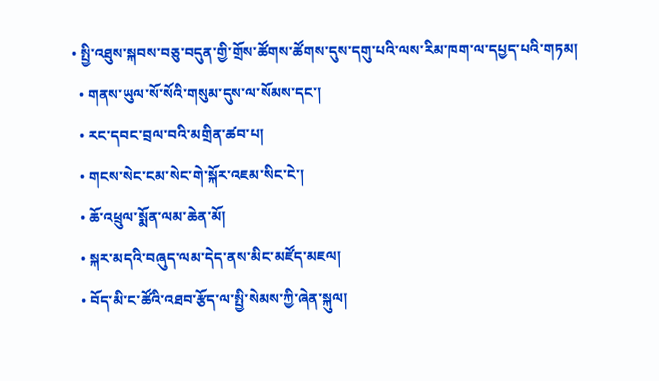• སྤྱི་འཐུས་སྐབས་བཅུ་བདུན་གྱི་གྲོས་ཚོགས་ཚོགས་དུས་དགུ་པའི་ལས་རིམ་ཁག་ལ་དཔྱད་པའི་གཏམ།
  • གནས་ཡུལ་སོ་སོའི་གསུམ་དུས་ལ་སོམས་དང་།
  • རང་དབང་བྲལ་བའི་མགྲིན་ཚབ་པ།
  • གངས་སེང་ངམ་སེང་གེ་སྐོར་འཇམ་སིང་ངེ་།
  • ཆོ་འཕྲུལ་སྨོན་ལམ་ཆེན་མོ།
  • སྐར་མདའི་བཞུད་ལམ་དེད་ནས་མིང་མཛོད་མཇལ།
  • བོད་མི་ང་ཚོའི་འཐབ་རྩོད་ལ་སྤྱི་སེམས་ཀྱི་ཞེན་སྐུལ།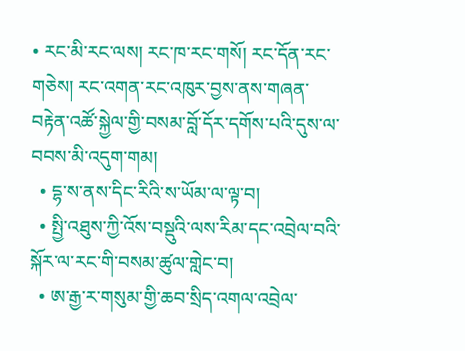• རང་མི་རང་ལས། རང་ཁ་རང་གསོ། རང་དོན་རང་གཅེས། རང་འགན་རང་འཁུར་བྱས་ནས་གཞན་བརྟེན་འཚོ་སྐྱེལ་གྱི་བསམ་བློ་དོར་དགོས་པའི་དུས་ལ་བབས་མི་འདུག་གམ།
  • དྷ་ས་ནས་དིང་རིའི་ས་ཡོམ་ལ་ལྟ་བ།
  • སྤྱི་འཐུས་ཀྱི་འོས་བསྡུའི་ལས་རིམ་དང་འབྲེལ་བའི་སྐོར་ལ་རང་གི་བསམ་ཚུལ་གླེང་བ།
  • ཨ་རྒྱ་ར་གསུམ་གྱི་ཆབ་སྲིད་འགལ་འབྲེལ་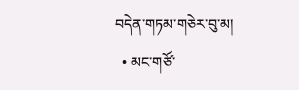བདེན་གཏམ་གཅེར་བུ་མ།
  • མང་གཙོ་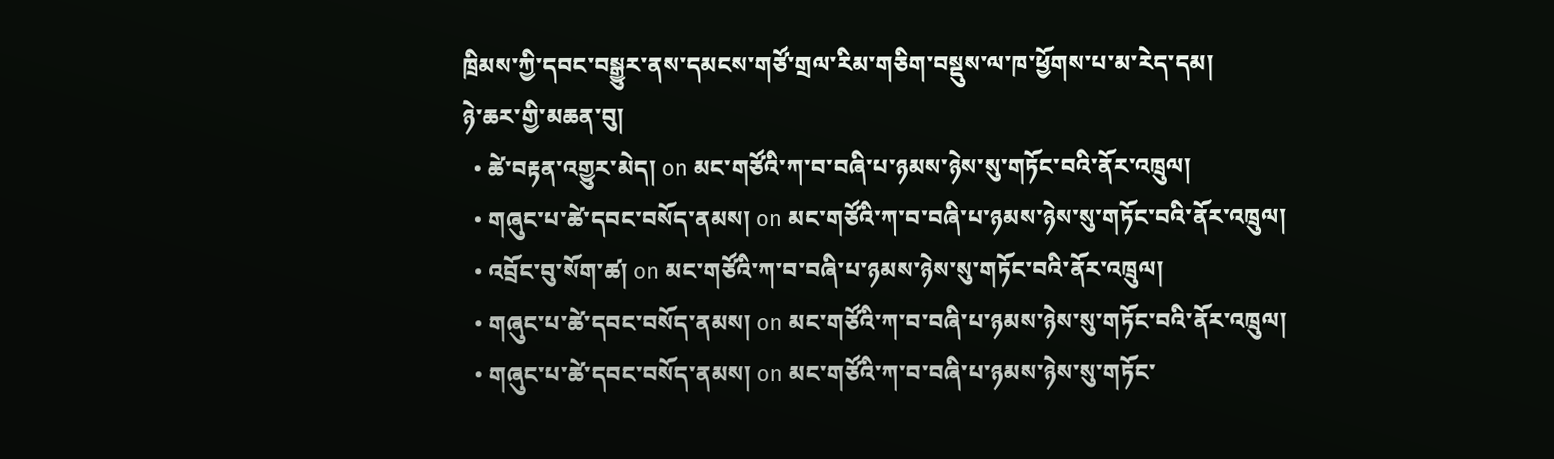ཁྲིམས་ཀྱི་དབང་བསྒྱུར་ནས་དམངས་གཙོ་གྲལ་རིམ་གཅིག་བསྡུས་ལ་ཁ་ཕྱོགས་པ་མ་རེད་དམ།
ཉེ་ཆར་གྱི་མཆན་བུ།
  • ཚེ་བརྟན་འགྱུར་མེད། on མང་གཙོའི་ཀ་བ་བཞི་པ་ཉམས་ཉེས་སུ་གཏོང་བའི་ནོར་འཁྲུལ།
  • གཞུང་པ་ཚེ་དབང་བསོད་ནམས། on མང་གཙོའི་ཀ་བ་བཞི་པ་ཉམས་ཉེས་སུ་གཏོང་བའི་ནོར་འཁྲུལ།
  • འབྲོང་བུ་སོག་ཚ། on མང་གཙོའི་ཀ་བ་བཞི་པ་ཉམས་ཉེས་སུ་གཏོང་བའི་ནོར་འཁྲུལ།
  • གཞུང་པ་ཚེ་དབང་བསོད་ནམས། on མང་གཙོའི་ཀ་བ་བཞི་པ་ཉམས་ཉེས་སུ་གཏོང་བའི་ནོར་འཁྲུལ།
  • གཞུང་པ་ཚེ་དབང་བསོད་ནམས། on མང་གཙོའི་ཀ་བ་བཞི་པ་ཉམས་ཉེས་སུ་གཏོང་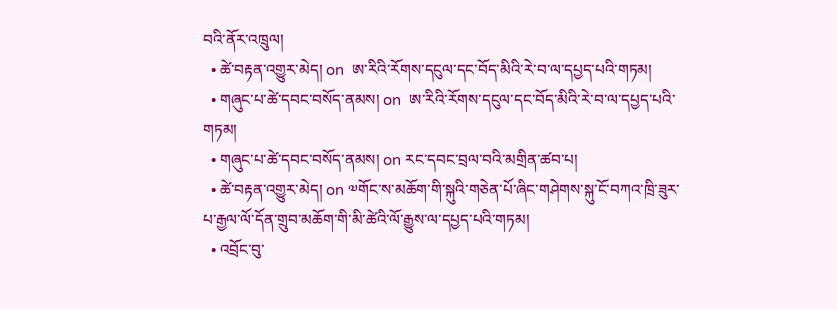བའི་ནོར་འཁྲུལ།
  • ཚེ་བརྟན་འགྱུར་མེད། on  ཨ་རིའི་རོགས་དངུལ་དང་བོད་མིའི་རེ་བ་ལ་དཔྱད་པའི་གཏམ།
  • གཞུང་པ་ཚེ་དབང་བསོད་ནམས། on  ཨ་རིའི་རོགས་དངུལ་དང་བོད་མིའི་རེ་བ་ལ་དཔྱད་པའི་གཏམ།
  • གཞུང་པ་ཚེ་དབང་བསོད་ནམས། on རང་དབང་བྲལ་བའི་མགྲིན་ཚབ་པ།
  • ཚེ་བརྟན་འགྱུར་མེད། on ༧གོང་ས་མཆོག་གི་སྐུའི་གཅེན་པོ་ཞིང་གཤེགས་སྐུ་ངོ་བཀའ་ཁྲི་ཟུར་པ་རྒྱལ་ལོ་དོན་གྲུབ་མཆོག་གི་མི་ཚེའི་ལོ་རྒྱུས་ལ་དཔྱད་པའི་གཏམ།
  • འབྲོང་བུ་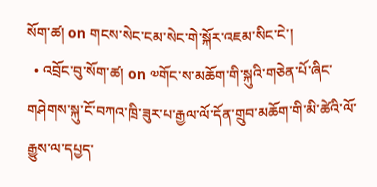སོག་ཚ། on གངས་སེང་ངམ་སེང་གེ་སྐོར་འཇམ་སིང་ངེ་།
  • འབྲོང་བུ་སོག་ཚ། on ༧གོང་ས་མཆོག་གི་སྐུའི་གཅེན་པོ་ཞིང་གཤེགས་སྐུ་ངོ་བཀའ་ཁྲི་ཟུར་པ་རྒྱལ་ལོ་དོན་གྲུབ་མཆོག་གི་མི་ཚེའི་ལོ་རྒྱུས་ལ་དཔྱད་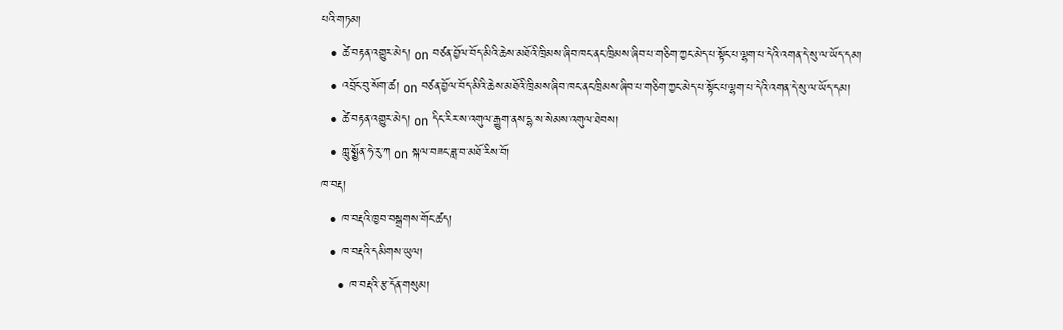པའི་གཏམ།
  • ཚེ་བརྟན་འགྱུར་མེད། on བཙན་བྱོལ་བོད་མིའི་ཆེས་མཐོའི་ཁྲིམས་ཞིབ་ཁང་ནང་ཁྲིམས་ཞིབ་པ་གཅིག་ཀྱང་མེད་པ་སྟོང་པ་ལྷག་པ་དེའི་འགན་དེ་སུ་ལ་ཡོད་དམ།
  • འབྲོང་བུ་སོག་ཚ། on བཙན་བྱོལ་བོད་མིའི་ཆེས་མཐོའི་ཁྲིམས་ཞིབ་ཁང་ནང་ཁྲིམས་ཞིབ་པ་གཅིག་ཀྱང་མེད་པ་སྟོང་པ་ལྷག་པ་དེའི་འགན་དེ་སུ་ལ་ཡོད་དམ།
  • ཚེ་བརྟན་འགྱུར་མེད། on དིང་རིར་ས་འགུལ་རྒྱུག་ནས་དྷ་ས་སེམས་འགུལ་ཐེབས།
  • ཀླུ་སྨྱོན་ཧེ་རུ་ཀ on སྐལ་བཟང་ཟླ་བ་མཐོ་རིས་བོ།
ཁ་བརྡ།
  • ཁ་བརྡའི་ཁྱབ་བསྒྲགས་གོང་ཚད།
  • ཁ་བརྡའི་དམིགས་ཡུལ།
    • ཁ་བརྡའི་རྩ་དོན་གསུམ།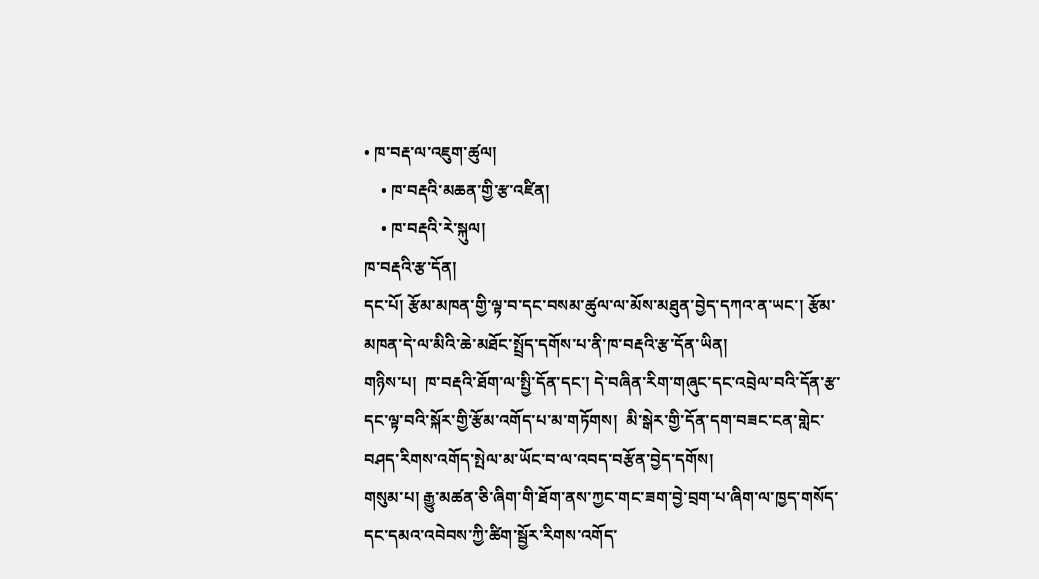• ཁ་བརྡ་ལ་འཇུག་ཚུལ།
    • ཁ་བརྡའི་མཆན་གྱི་རྩ་འཛིན།
    • ཁ་བརྡའི་རེ་སྐུལ།
ཁ་བརྡའི་རྩ་དོན།
དང་པོ། རྩོམ་མཁན་གྱི་ལྟ་བ་དང་བསམ་ཚུལ་ལ་མོས་མཐུན་བྱེད་དཀའ་ན་ཡང་། རྩོམ་མཁན་དེ་ལ་མིའི་ཆེ་མཐོང་སྤྲོད་དགོས་པ་ནི་ཁ་བརྡའི་རྩ་དོན་ཡིན།
གཉིས་པ།  ཁ་བརྡའི་ཐོག་ལ་སྤྱི་དོན་དང་། དེ་བཞིན་རིག་གཞུང་དང་འབྲེལ་བའི་དོན་རྩ་དང་ལྟ་བའི་སྐོར་གྱི་རྩོམ་འགོད་པ་མ་གཏོགས།  མི་སྒེར་གྱི་དོན་དག་བཟང་ངན་གླེང་བཤད་རིགས་འགོད་སྤེལ་མ་ཡོང་བ་ལ་འབད་བརྩོན་བྱེད་དགོས།
གསུམ་པ། རྒྱུ་མཚན་ཅི་ཞིག་གི་ཐོག་ནས་ཀྱང་གང་ཟག་བྱེ་བྲག་པ་ཞིག་ལ་ཁྱད་གསོད་དང་དམའ་འབེབས་ཀྱི་ཚིག་སྦྱོར་རིགས་འགོད་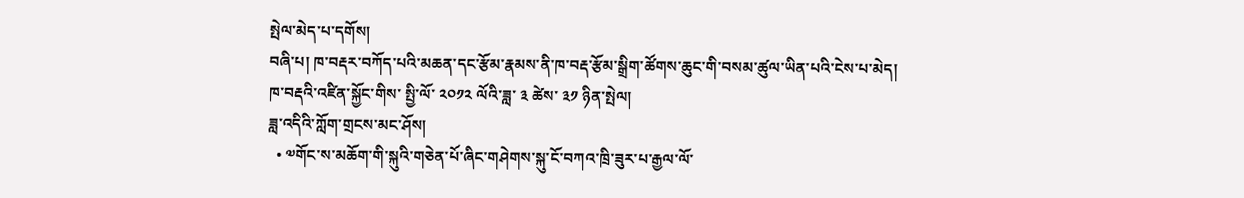སྤེལ་མེད་པ་དགོས།
བཞི་པ། ཁ་བརྡར་བཀོད་པའི་མཆན་དང་རྩོམ་རྣམས་ནི་ཁ་བརྡ་རྩོམ་སྒྲིག་ཚོགས་ཆུང་གི་བསམ་ཚུལ་ཡིན་པའི་ངེས་པ་མེད།
ཁ་བརྡའི་འཛིན་སྐྱོང་གིས་ སྤྱི་ལོ་ ༢༠༡༢ ལོའི་ཟླ་ ༣ ཚེས་ ༣༡ ཉིན་སྤེལ།
ཟླ་འདིའི་ཀློག་གྲངས་མང་ཤོས།
  • ༧གོང་ས་མཆོག་གི་སྐུའི་གཅེན་པོ་ཞིང་གཤེགས་སྐུ་ངོ་བཀའ་ཁྲི་ཟུར་པ་རྒྱལ་ལོ་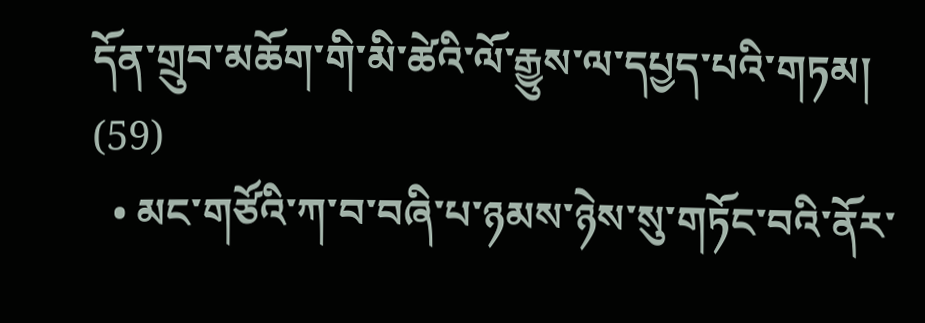དོན་གྲུབ་མཆོག་གི་མི་ཚེའི་ལོ་རྒྱུས་ལ་དཔྱད་པའི་གཏམ།   (59)
  • མང་གཙོའི་ཀ་བ་བཞི་པ་ཉམས་ཉེས་སུ་གཏོང་བའི་ནོར་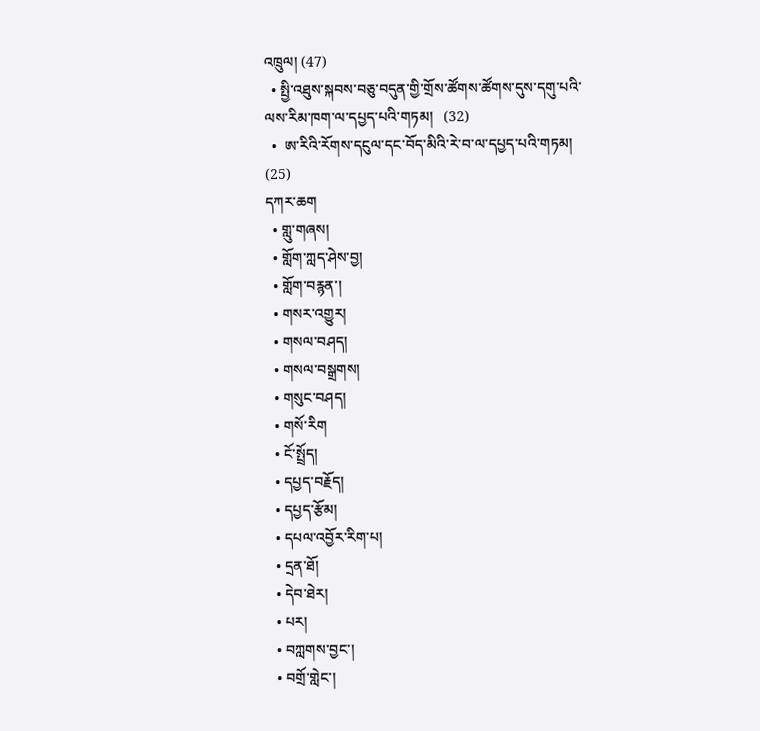འཁྲུལ། (47)
  • སྤྱི་འཐུས་སྐབས་བཅུ་བདུན་གྱི་གྲོས་ཚོགས་ཚོགས་དུས་དགུ་པའི་ལས་རིམ་ཁག་ལ་དཔྱད་པའི་གཏམ།   (32)
  •  ཨ་རིའི་རོགས་དངུལ་དང་བོད་མིའི་རེ་བ་ལ་དཔྱད་པའི་གཏམ། (25)
དཀར་ཆག
  • གླུ་གཞས།
  • གློག་ཀླད་ཤེས་བྱ།
  • གློག་བརྙན་།
  • གསར་འགྱུར།
  • གསལ་བཤད།
  • གསལ་བསྒྲགས།
  • གསུང་བཤད།
  • གསོ་རིག
  • ངོ་སྤྲོད།
  • དཔྱད་བརྗོད།
  • དཔྱད་རྩོམ།
  • དཔལ་འབྱོར་རིག་པ།
  • དྲན་ཐོ།
  • དེབ་ཐེར།
  • པར།
  • བཀླགས་བྱང་།
  • བགྲོ་གླེང་།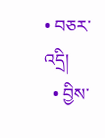• བཅར་འདྲི།
  • བྱིས་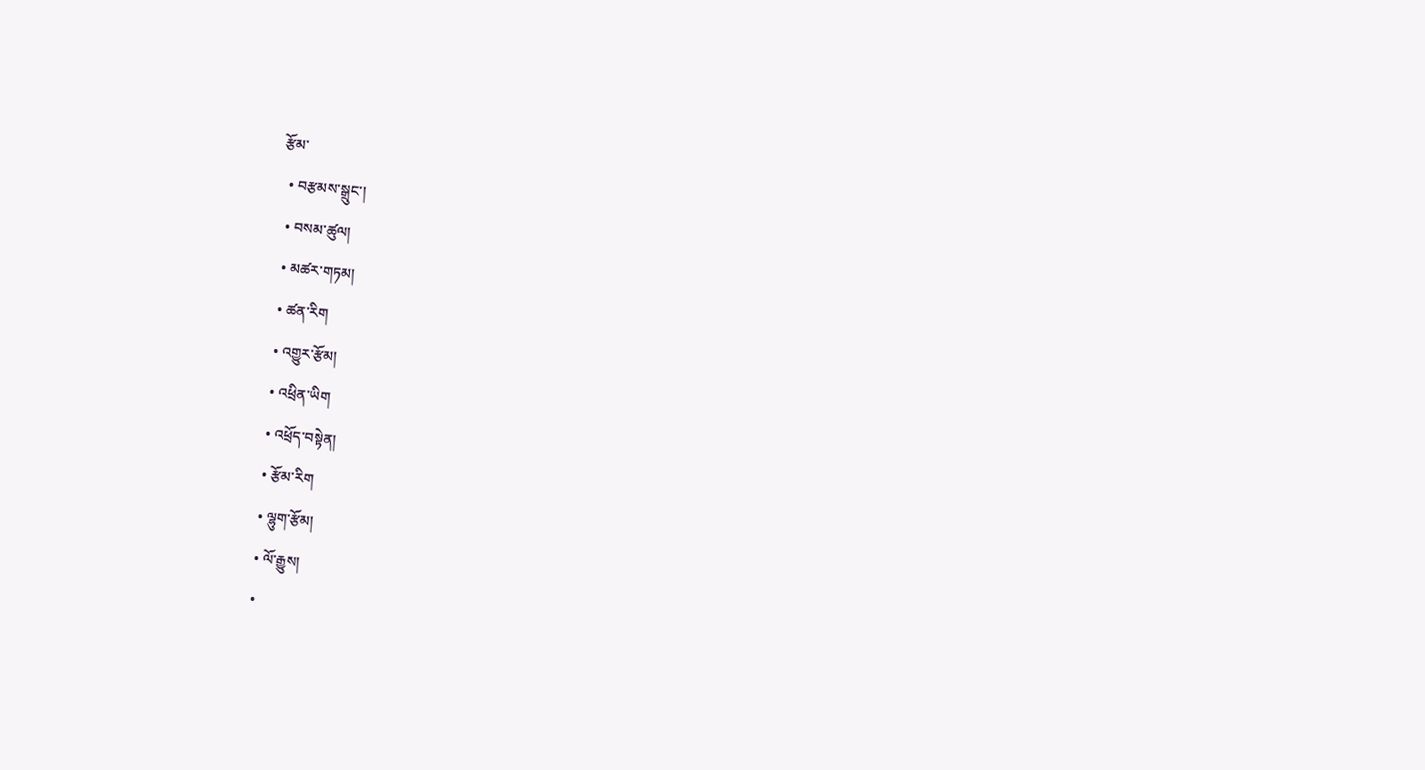རྩོམ་
  • བརྩམས་སྒྲུང་།
  • བསམ་ཚུལ།
  • མཚར་གཏམ།
  • ཚན་རིག
  • འགྱུར་རྩོམ།
  • འཕྲིན་ཡིག
  • འཕྲོད་བསྟེན།
  • རྩོམ་རིག
  • ལྷུག་རྩོམ།
  • ལོ་རྒྱུས།
  •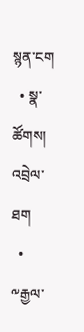སྙན་ངག
  • སྣ་ཚོགས།
འབྲེལ་ཐག
  • ༸རྒྱལ་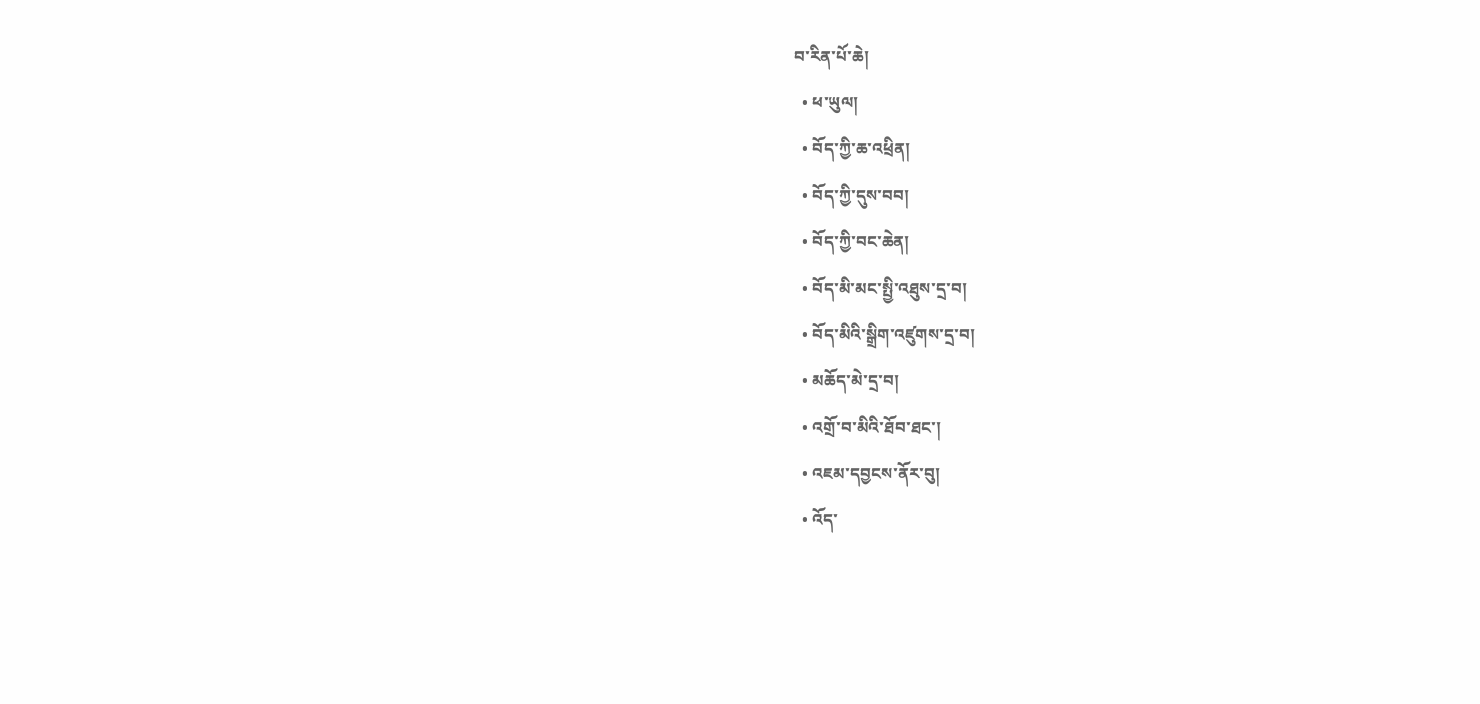བ་རིན་པོ་ཆེ།
  • ཕ་ཡུལ།
  • བོད་ཀྱི་ཆ་འཕྲིན།
  • བོད་ཀྱི་དུས་བབ།
  • བོད་ཀྱི་བང་ཆེན།
  • བོད་མི་མང་སྤྱི་འཐུས་དྲ་བ།
  • བོད་མིའི་སྒྲིག་འཛུགས་དྲ་བ།
  • མཆོད་མེ་དྲ་བ།
  • འགྲོ་བ་མིའི་ཐོབ་ཐང་།
  • འཇམ་དབྱངས་ནོར་བུ།
  • འོད་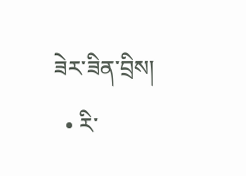ཟེར་ཟིན་བྲིས།
  • རི་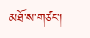མཐོ་ས་གཙང་།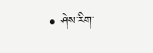• ཤེས་རིག་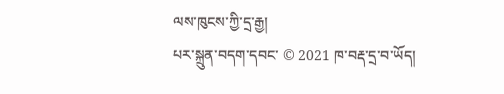ལས་ཁུངས་ཀྱི་དྲ་རྒྱ།
པར་སྐྲུན་བདག་དབང་ © 2021 ཁ་བརྡ་དྲ་བ་ཡོད།